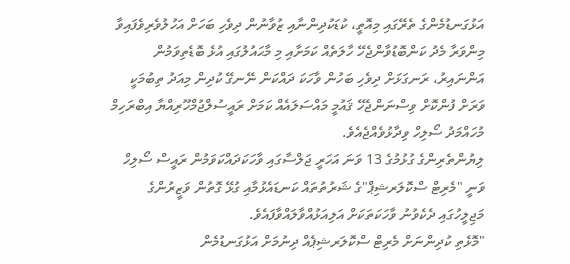އަޅުގަނޑުމެންގެ ތެރޭގައި މިއޮތީ، ކުޑަކުދިންނާއި ޒުވާނުން ދިވެހި ބަހަށް އަހުލުވެރިވެފައިވާ މިންވަރާ މެދު ކަންބޮޑުވާންޖެހޭ ހާލަތެއް ކަމަށާއި މި މާޙައުލުގައި އުޅެ ބޮޑެތިވަމުން އަންނައިރު، ރަނގަޅަށް ދިވެހި ބަހުން ވާހަކަ ދައްކަން ނޭނގޭ ކުދިން މިއަދު ތިބުމަކީ ވަރަށް ފުންކޮށް ވިސްނަންޖެހޭ ޤައުމީ މައްސަލައެއް ކަމަށް ރައީސުލްޖުމްހޫރިއްޔާ އިބްރަހިމް މުހައްމަދު ސޯލިހް ވިދާޅުވެއްޖެއެވެ.
ލިޔުންތެރިންގެ ގުޅުމުގެ 13 ވަނަ އަހަރީ ޖަލްސާގައި ވާހަކަދައްކަވަމުން ރައީސް ސޯލިހް ވަނީ "މެރިޓް ސްކޮލަރޝިޕް"ގެ ޝަރުތުތައް ކަނޑައެޅުމާއި ގުޅޭ ގޮތުން ވަޒީރުންގެ މަޖިލީހުގައި ދެކެވުނު ވާހަކަތަކަށް އަލިއަޅުއްވާލައްވާފައެވެ.
"މޮޅެތި ކުދިންނަށް މެރިޓް ސްކޮލަރޝިޕެއް ދިނުމަށް އަޅުގަނޑުމެން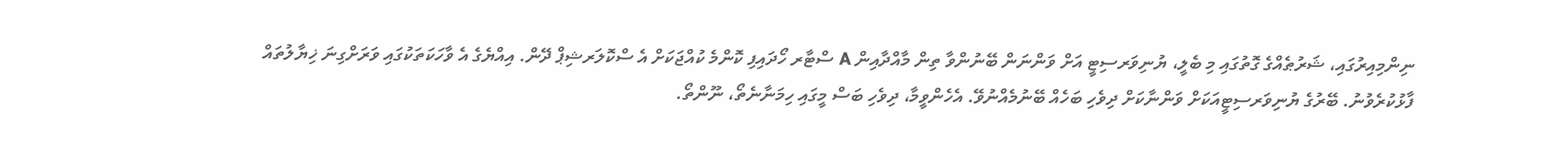ނިންމިއިރުގައި، ޝަރުޠެއްގެ ގޮތުގައި މި ބެލީ، ޔުނިވަރސިޓީ އަށް ވަންނަން ބޭނުންވާ ތިން މާއްދާއިން A ސްޓާރ ހޯދައިފި ކޮންމެ ކުއްޖަކަށް އެ ސްކޮލަރޝިޕް ދޭން. އިއްޔެގެ އެ ވާހަކަތަކުގައި ވަރަށްގިނަ ޚިޔާލުތައް ފާޅުކުރެވުނު. ބޭރުގެ ޔުނިވަރސިޓީއަކަށް ވަންނާކަށް ދިވެހި ބަހެއް ބޭނުމެއްނުވޭ. އެހެންވީމާ، ދިވެހި ބަސް މީގައި ހިމަނާނެތޯ، ނޫންތޯ.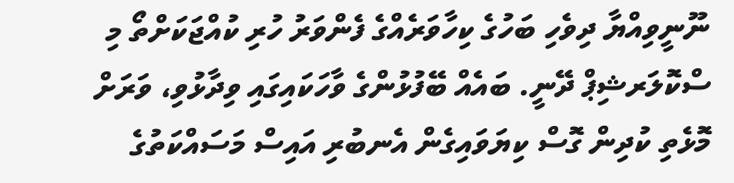ނޫނީވިއްޔާ ދިވެހި ބަހުގެ ކިހާވަރެއްގެ ފެންވަރު ހުރި ކުއްޖަކަށްތޯ މި ސްކޮލަރޝިޕް ދޭނީ. ބައެއް ބޭފުޅުންގެ ވާހަކައިގައި ވިދާޅުވި، ވަރަށް މޮޅެތި ކުދިން ގޮސް ކިޔަވައިގެން އެނބުރި އައިސް މަސައްކަތުގެ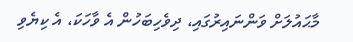މާޙައުލަށް ވަންނައިރުގައި، ދިވެހިބަހުން އެ ވާހަކަ، އެ ކިޔެވި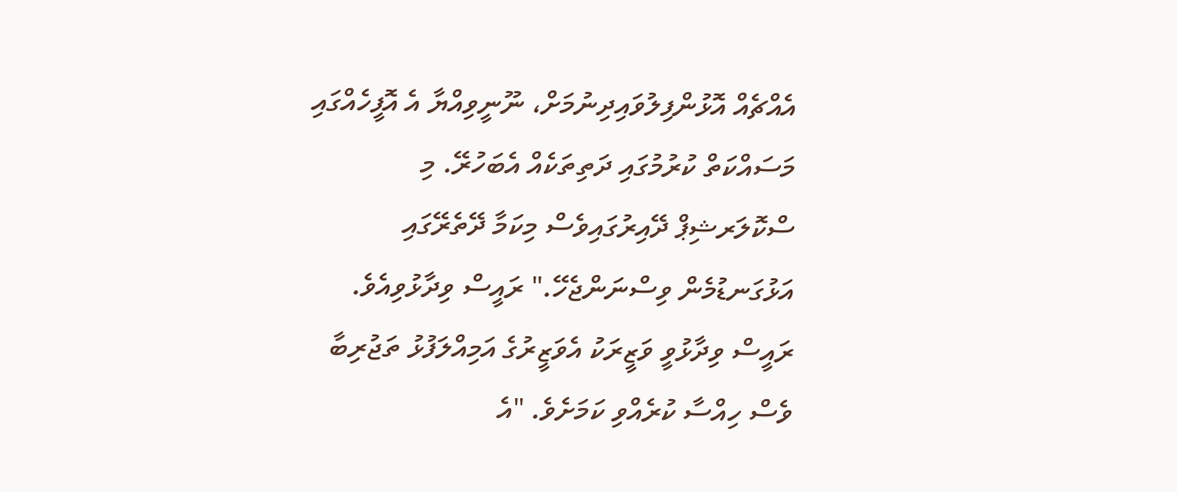އެއްޗެއް އޮޅުންފިލުވައިދިނުމަށް، ނޫނީވިއްޔާ އެ އޮފީހެއްގައި މަސައްކަތް ކުރުމުގައި ދަތިތަކެއް އެބަހުރޭ. މި ސްކޮލަރޝިޕް ދޭއިރުގައިވެސް މިކަމާ ދޭތެރޭގައި އަޅުގަނޑުމެން ވިސްނަންޖެހޭ." ރައީސް ވިދާޅުވިއެވެ.
ރައީސް ވިދާޅުވީ ވަޒީރަކު އެވަޒީރުގެ އަމިއްލަފުޅު ތަޖުރިބާ ވެސް ހިއްސާ ކުރެއްވި ކަމަށެވެ. "އެ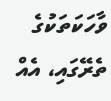ވާހަކަތަކުގެ ތެރޭގައި، އެއް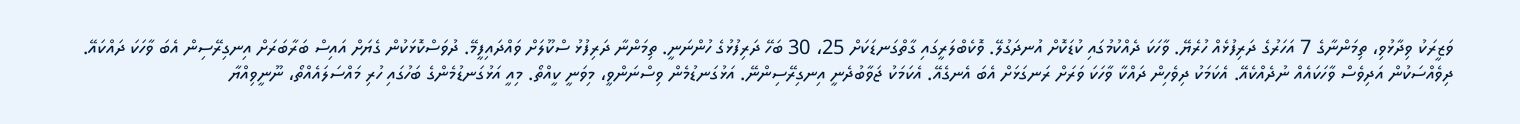ވަޒީރަކު ވިދާޅުވި، ތިމަންނާގެ 7 އަހަރުގެ ދަރިފުޅެއް ހުރެޔޭ. ވާހަކަ ދެއްކުމުގައި ކުޑަކޮށް އުނދަގުލޭ. ވޮކެބްލަރީގައި ގާތްގަނޑަކަށް 25، 30 ބަހޭ ދަރިފުޅުގެ ހުންނަނީ. ތިމަންނާ ދަރިފުޅު ސްކޫލަށް ވައްދައިފީމޭ. ދުވަސްކޮޅަކުން ގެޔަށް އައިސް ބަރާބަރަށް އިނގިރޭސިން އެބަ ވާހަކަ ދައްކައޭ. ދިވެއްސަކުން އަދިވެސް ވާހަކައެއް ނުދެއްކެއޭ. އެކަމަކު ދިވެހިން ދައްކާ ވާހަކަ ވަރަށް ރަނގަޅަށް އެބަ އެނގެއޭ. އެކަމަކު ޖަވާބުދެނީ އިނގިރޭސިންނޭ. އަޅުގަނޑުމެން ވިސްނަންވީ، މިވަނީ ކީއްތޯ. މިއީ އަޅުގަނޑުމެންގެ ބަހުގައި ހުރި މައްސަލައެއްތޯ، ނޫނީވިއްޔާ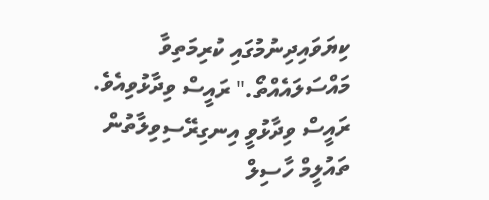ކިޔަވައިދިނުމުގައި ކުރިމަތިވާ މައްސަލައެއްތޯ." ރައީސް ވިދާޅުވިއެވެ.
ރައީސް ވިދާޅުވީ އިނގިރޭސިވިލާތުން ތައުލީމް ހާސިލް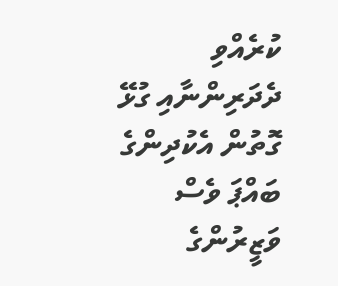ކުރެއްވި ދެދަރިންނާއި ގުޅޭ ގޮތުން އެކުދިންގެ ބައްޕަ ވެސް ވަޒީރުންގެ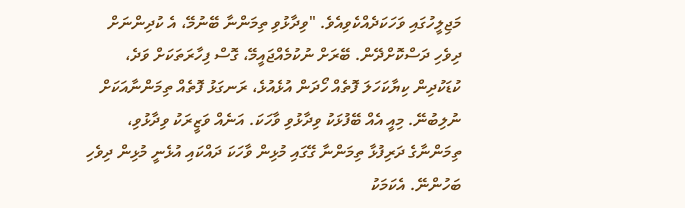މަޖިލީހުގައި ވަހަކަދެއްކެވިއެވެ. "ވިދާޅުވި ތިމަންނާ ބޭނުމޭ، އެ ކުދިންނަށް ދިވެހި ދަސްކޮށްދޭން. ބޭރަށް ނުކުމެއްޖައީމޭ، ގޮސް ފިހާރަތަކަށް ވަދެ، ކުޑަކުދިން ކިޔާކަހަލަ ފޮތެއް ހޯދަން އުޅެއުޅެ، ރަނގަޅު ފޮތެއް ތިމަންނާއަކަށް ނުލިބުނޭ. މިއީ އެއް ބޭފުޅަކު ވިދާޅުވި ވާހަކަ. އަނެއް ވަޒީރަކު ވިދާޅުވި، ތިމަންނާގެ ދަރިފުޅާ ތިމަންނާ ގޭގައި މުޅިން ވާހަކަ ދައްކައި އުޅެނީ މުޅިން ދިވެހި ބަހުންނޭ. އެކަމަކު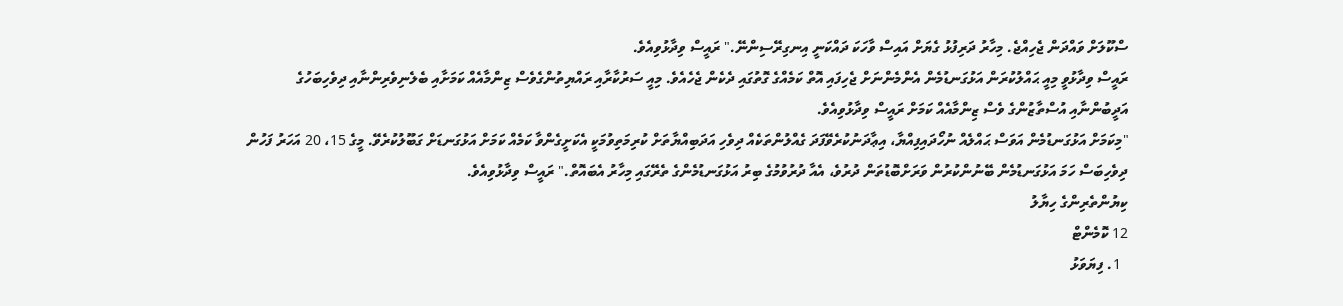ސްކޫލަށް ވައްދަން ޖެހިއްޖެ. މިހާރު ދަރިފުޅު ގެޔަށް އައިސް ވާހަކަ ދައްކަނީ އިނގިރޭސިންނޭ." ރައީސް ވިދާޅުވިއެވެ.
ރައީސް ވިދާޅުވީ މިއީ ޙައްލުކުރަން އަޅުގަނޑުމެން އެންމެންނަށް ޖެހިފައި އޮތް ކަމެއްގެ ގޮތުގައި ދެކެން ޖެހެއެވެ. މިއީ ސަރުކާރާއި ރައްޔިތުންގެވެސް ޒިންމާއެއް ކަމަށާއި ބެލެނިވެރިންނާއި ދިވެހިބަހުގެ އަދީބުންނާއި އުސްތާޒުންގެ ވެސް ޒިންމާއެއް ކަމަށް ރައީސް ވިދާޅުވިއެވެ.
"މިކަމަށް އަޅުގަނޑުމެން އަވަސް ޙައްލެއް ނުހޯދައިފިއްޔާ، އިޢާދަނުކުރެވޭފަދަ ގެއްލުންތަކެއް ދިވެހި އަދަބިއްޔާތަށް ކުރިމަތިވުމަކީ އެކަށީގެންވާ ކަމެއް ކަމަށް އަޅުގަނޑަށް ގަބޫލުކުރެވޭ. މީގެ 15، 20 އަހަރު ފަހުން ދިވެހިބަސް ހަމަ އަޅުގަނޑުމެން ބޭނުންކުރުން ވަރަށްބޮޑުތަން ދުރުވެ، އެއާ ދުރުވުމުގެ ބިރު އަޅުގަނޑުމެންގެ ތެރޭގައި މިހާރު އެބައޮތް." ރައީސް ވިދާޅުވިއެވެ.
ކިޔުންތެރިންގެ ހިޔާލު
12 ކޮމެންޓް
  1. ފިޔަވަޅު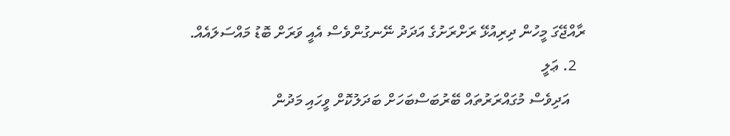ރާއްޖޭގަ މީހުން ދިރިއުޅޭ ރަށްރަށުގެ އަދަދު ނޭނގުންވެސް އެއީ ވަރަށް ބޮޑު މައްސަލައެއް.
  2. ޢަލީ
    އަދިވެސް މުގައްރަރުތައް ބޭރުބަސްބަހަށް ބަދަލުކޮށް ވީހައި މަދުން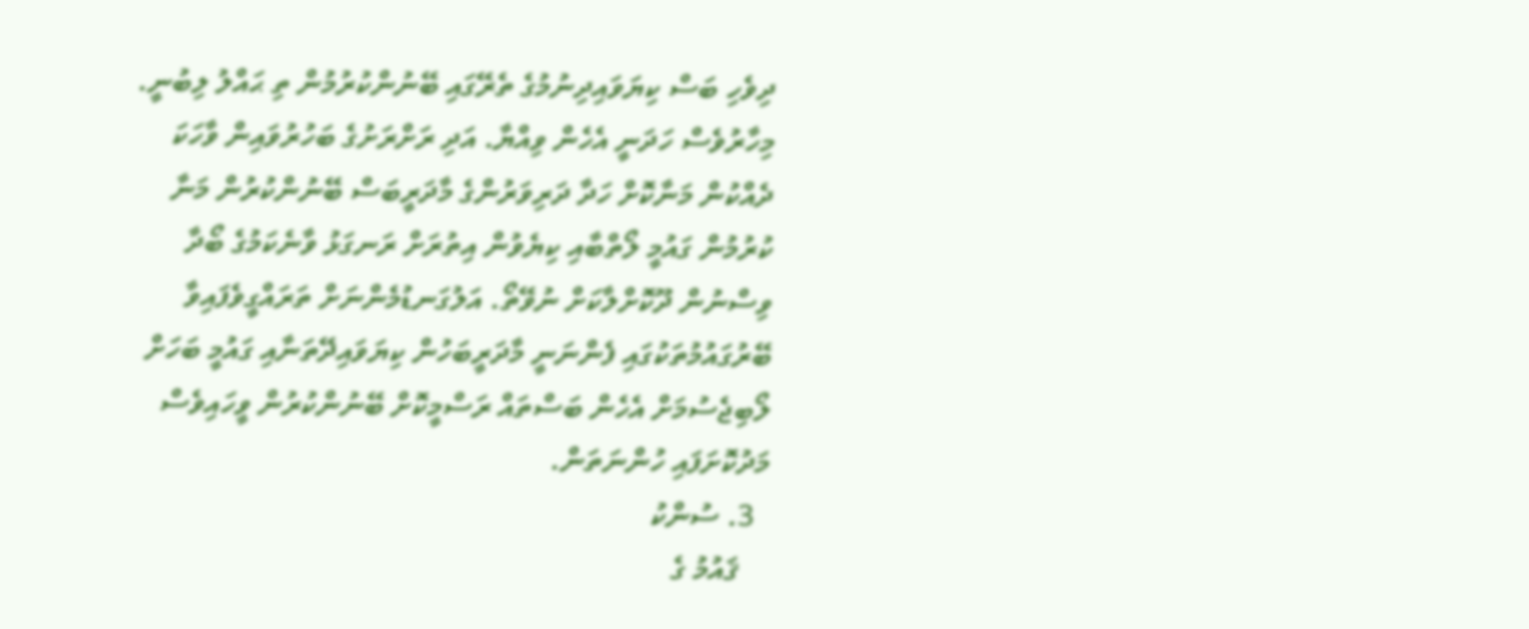ދިވެހި ބަސް ކިޔަވައިދިނުމުގެ ތެރޭގައި ބޭނުންކުރުމުން ތި ޙައްލު ލިބުނީ. މިހާރުވެސް ހަދަނީ އެހެން ވިއްޔާ. އަދި ރަށްރަށުގެ ބަހުރުވައިން ވާހަކަ ދެއްކުން މަނާކޮށް ހަދާ ދަރިވަރުންގެ މާދަރީބަސް ބޭނުންކުރުން މަނާ ކުރުމުން ގައުމީ ލޯތްބާއި ކިޔެވުން އިތުރަށް ރަނގަޅު ވާނެކަމުގެ ބޯދާ ވިސްނުން ދޫކޮށްލާކަށް ނުވޭތޯ. އަލުގަނޑުމެންނަށް ތަރައްގީވެފައިވާ ބޭރުގައުމުތަކުގައި ފެންނަނީ މާދަރީބަހުން ކިޔަވައިދޭތަނާއި ގައުމީ ބަހަށް ލޯބިޖެސުމަށް އެހެން ބަސްތައް ރަސްމީކޮށް ބޭނުންކުރުން ވީހައިވެސް މަދުކޮށަފައި ހުންނަތަން.
  3. ސުންކު
    ޤައުމު ގެ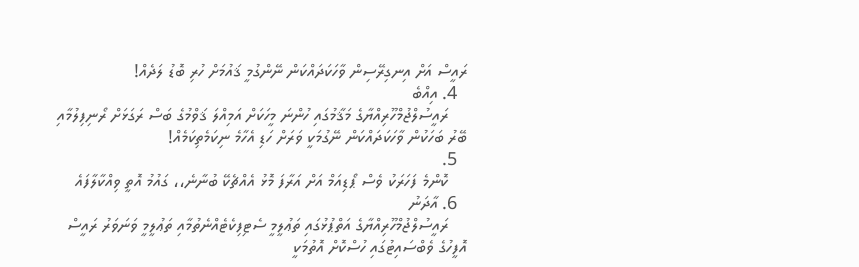ރައީސް އަށް އިނގިރޭސިން ވާހަކަދައްކަން ނޭންގުމީ ޤައުމަށް ހުރި ބޮޑު ލަދެއް!
  4. އިއްބެ
    ރައީސުލްޖުމްހޫރިއްޔާގެ މަޤާމުގައި ހުންނަ މީހަކަށް އަމިއްލަ ޤަވްމުގެ ބަސް ރަގަޅަށް ރޯނިފިލުމާއި ބޭރު ބަހަކުން ވާހަކަދައްކަން ނޭގުމަކީ ވަރަށް ހަޑި އެހާމެ ނިކަމެތިކަމެއް!
  5.
    ކޮންމެ ފަހަރަކު ވެސް ޕޯޑިއަމް އަށް އަރާފަ މޮޅު އެއްޗެކޭ ބުނާނެ،، ގައުމު އޮތީ ވިއްކާލާފައެ
  6. އާދަނު
    ރައީސުލްޖުމްހޫރިއްޔާގެ އަތްޕުޅުގައި ތަޢުލީމީ ސެޓިފިކެޓެއްނެތުމާއި ތަޢުލީމީ ވަނަވަރު ރައީސް އޮފީހުގެ ވެބްސައިޓުގައި ހުސްކޮށް އޮތުމަކީ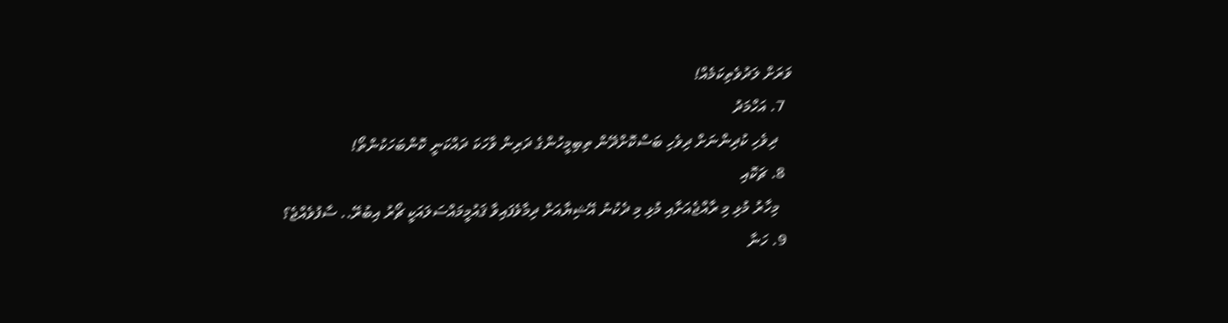ވަރަށް ލަދުވެތިކަމެއް!
  7. އަހްމަދު
    ދިވެހި ކުދިންނަށް ދިވެހި ބަސްކޮށްދޭން ތިބިމީހުންގެ ދަރިން ވާހަކަ ދައްކަނީ ކޮންބަހަކުންތޯ!
  8. ޗަކޮއި
    މިހާރު މުޅި މި ރާއްޖެއަށާއި މުޅި މި ދެކުނު އޭޝިޔާއަށް ދިމާވެފައިވާ ޤައުމީމައްސަލައަކީ ޗޯރު އިބުރޭ.. ސާފުވެއްޖެ؟
  9. ހަނާ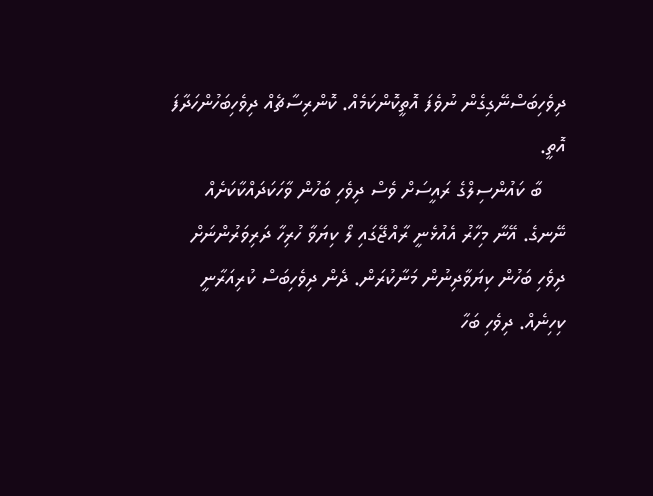ދިވެހިބަސްނޭގިގެން ނުވެފަ އޮތީކޮންކަމެއް. ކޮންރިސާޗެއް ދިވެހިބަހުންހަދާފަ އޮތީ.
    ބާ ކައުންސިލްގެ ރައީސަށް ވެސް ދިވެހި ބަހުން ވާހަކަދައްކާކަށެއް ނޭނގެ. އޭނާ މިހާރު އެއުޅެނީ ރާއްޖޭގައި ލޯ ކިޔަވާ ހުރިހާ ދަރިވަރުންނަށް ދިވެހި ބަހުން ކިޔަވާދިނުން މަނާކުރަން. ދެން ދިވެހިބަސް ކުރިއަރާނީ ކިހިނެއް. ދިވެހި ބަހާ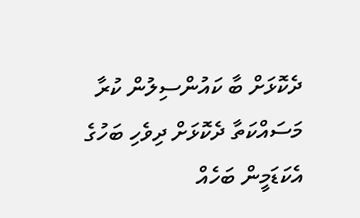ދެކޮޅަށް ބާ ކައުންސިލުން ކުރާ މަސައްކަތާ ދެކޮޅަށް ދިވެހި ބަހުގެ އެކަޑަމީން ބަހެއް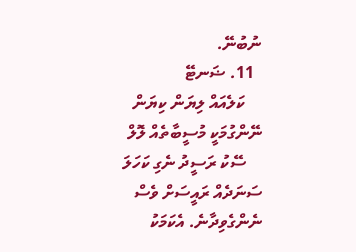ނުބުނޭ.
  11. ޟަނޓޭ
    ކަލެއައް ލިޔަން ކިޔަން ނޭންގުމަކީ މުސީބާތެއް ލޮލް
    ސޭކު ރަސީދު ނެގި ކަހަލަ ސަނަދެއް ރައީސަށް ވެސް ނެންގެވިދާނެ. އެކަމަކު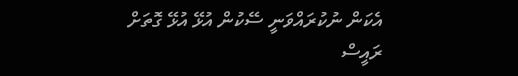އެކަން ނުކުރައްވަނީ ސޭކުން އުޅޭ އުޅޭ ގޮތަށް ރައީސް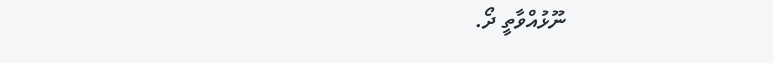ނޫޅުއްވާތީ ދޯ.